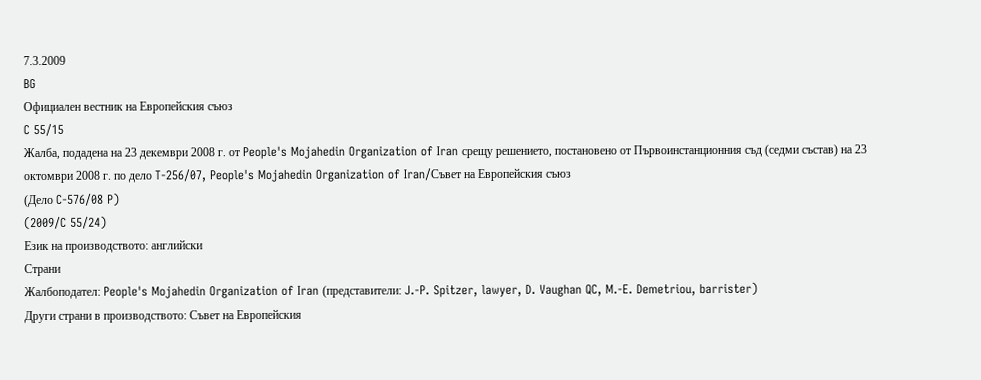7.3.2009
BG
Официален вестник на Европейския съюз
C 55/15
Жалба, подадена на 23 декември 2008 г. от People's Mojahedin Organization of Iran срещу решението, постановено от Първоинстанционния съд (седми състав) на 23 октомври 2008 г. по дело T-256/07, People's Mojahedin Organization of Iran/Съвет на Европейския съюз
(Дело C-576/08 P)
(2009/C 55/24)
Език на производството: английски
Страни
Жалбоподател: People's Mojahedin Organization of Iran (представители: J.-P. Spitzer, lawyer, D. Vaughan QC, M.-E. Demetriou, barrister)
Други страни в производството: Съвет на Европейския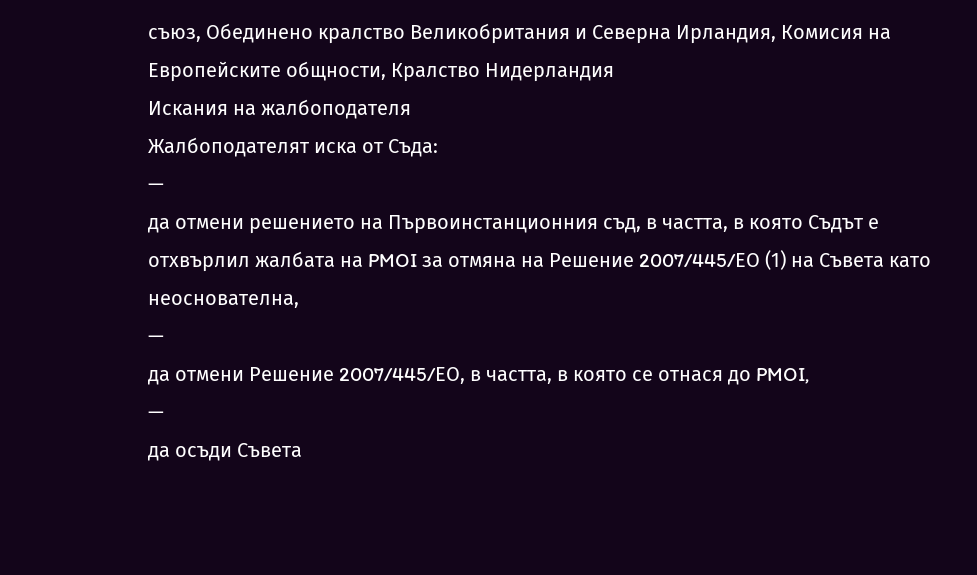съюз, Обединено кралство Великобритания и Северна Ирландия, Комисия на Европейските общности, Кралство Нидерландия
Искания на жалбоподателя
Жалбоподателят иска от Съда:
—
да отмени решението на Първоинстанционния съд, в частта, в която Съдът е отхвърлил жалбата на PMOI за отмяна на Решение 2007/445/EО (1) на Съвета като неоснователна,
—
да отмени Решение 2007/445/EО, в частта, в която се отнася до PMOI,
—
да осъди Съвета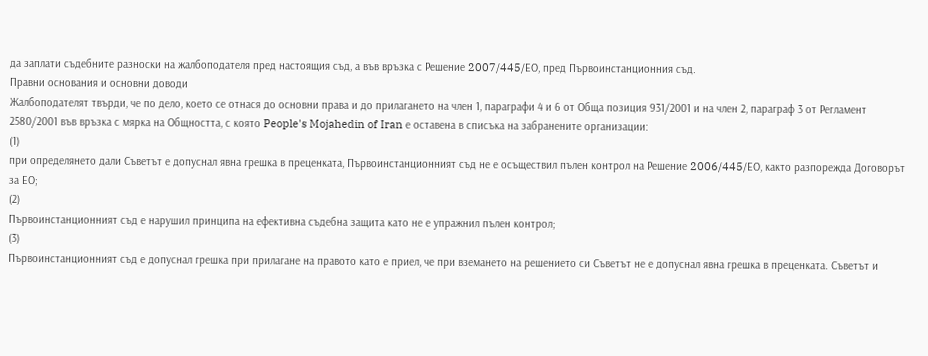да заплати съдебните разноски на жалбоподателя пред настоящия съд, а във връзка с Решение 2007/445/EО, пред Първоинстанционния съд.
Правни основания и основни доводи
Жалбоподателят твърди, че по дело, което се отнася до основни права и до прилагането на член 1, параграфи 4 и 6 от Обща позиция 931/2001 и на член 2, параграф 3 от Регламент 2580/2001 във връзка с мярка на Общността, с която People's Mojahedin of Iran е оставена в списъка на забранените организации:
(1)
при определянето дали Съветът е допуснал явна грешка в преценката, Първоинстанционният съд не е осъществил пълен контрол на Решение 2006/445/EО, както разпорежда Договорът за ЕО;
(2)
Първоинстанционният съд е нарушил принципа на ефективна съдебна защита като не е упражнил пълен контрол;
(3)
Първоинстанционният съд е допуснал грешка при прилагане на правото като е приел, че при вземането на решението си Съветът не е допуснал явна грешка в преценката. Съветът и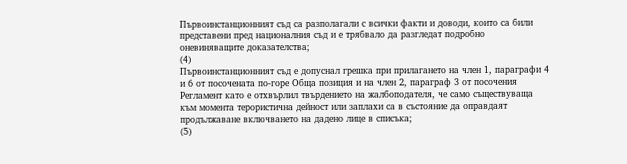Първоинстанционният съд са разполагали с всички факти и доводи, които са били представени пред националния съд и е трябвало да разгледат подробно оневиняващите доказателства;
(4)
Първоинстанционният съд е допуснал грешка при прилагането на член 1, параграфи 4 и 6 от посочената по-горе Обща позиция и на член 2, параграф 3 от посочения Регламент като е отхвърлил твърдението на жалбоподателя, че само съществуваща към момента терористична дейност или заплахи са в състояние да оправдаят продължаване включването на дадено лице в списъка;
(5)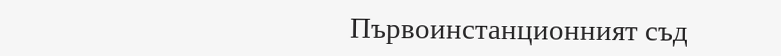Първоинстанционният съд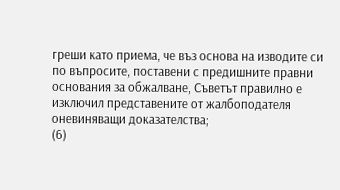греши като приема, че въз основа на изводите си по въпросите, поставени с предишните правни основания за обжалване, Съветът правилно е изключил представените от жалбоподателя оневиняващи доказателства;
(6)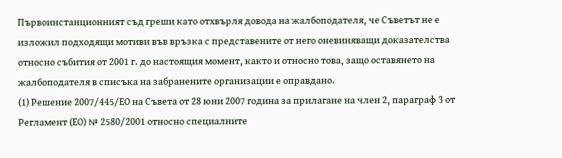Първоинстанционният съд греши като отхвърля довода на жалбоподателя, че Съветът не е изложил подходящи мотиви във връзка с представените от него оневиняващи доказателства относно събития от 2001 г. до настоящия момент, както и относно това, защо оставянето на жалбоподателя в списъка на забранените организации е оправдано.
(1) Решение 2007/445/ЕО на Съвета от 28 юни 2007 година за прилагане на член 2, параграф 3 от Регламент (ЕО) № 2580/2001 относно специалните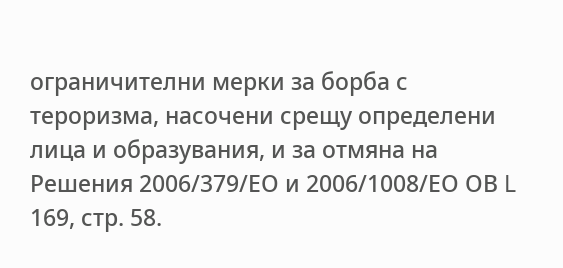ограничителни мерки за борба с тероризма, насочени срещу определени лица и образувания, и за отмяна на Решения 2006/379/ЕО и 2006/1008/ЕО ОВ L 169, стр. 58.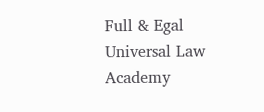Full & Egal Universal Law Academy